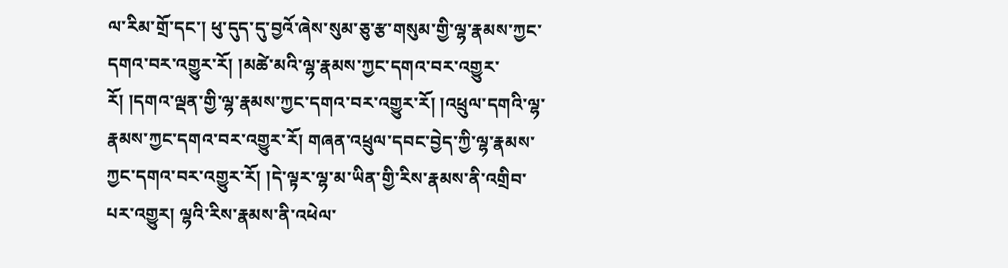ལ་རིམ་གྲོ་དང་། ཕུ་དུད་དུ་བྱའོ་ཞེས་སུམ་ཅུ་རྩ་གསུམ་གྱི་ལྷ་རྣམས་ཀྱང་དགའ་བར་འགྱུར་རོ། །མཚེ་མའི་ལྷ་རྣམས་ཀྱང་དགའ་བར་འགྱུར་རོ། །དགའ་ལྡན་གྱི་ལྷ་རྣམས་ཀྱང་དགའ་བར་འགྱུར་རོ། །འཕྲུལ་དགའི་ལྷ་རྣམས་ཀྱང་དགའ་བར་འགྱུར་རོ། གཞན་འཕྲུལ་དབང་བྱེད་ཀྱི་ལྷ་རྣམས་ཀྱང་དགའ་བར་འགྱུར་རོ། །དེ་ལྟར་ལྷ་མ་ཡིན་གྱི་རིས་རྣམས་ནི་འགྲིབ་པར་འགྱུར། ལྷའི་རིས་རྣམས་ནི་འཕེལ་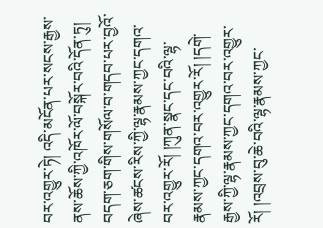བར་འགྱུར་ཏེ། འདི་མངོན་པར་སངས་རྒྱས་ནས་ཆོས་ཀྱི་འཁོར་ལོ་བསྐོར་བའི་དོན་ཏུ། བདག་ཅག་གིས་གསོལ་བ་གདབ་པར་བྱའོ་ཞེས་ཚངས་རིས་ཀྱི་ལྷ་རྣམས་ཀྱང་དགའ་བར་འགྱུར་རོ། །ཀུན་སྣང་དང་བའི་ལྷ་རྣམས་ཀྱང་དགའ་བར་འགྱུར་རོ། །དགེ་རྒྱས་ཀྱི་ལྷ་རྣམས་ཀྱང་དགའ་བར་འགྱུར་རོ། །འབྲས་བུ་ཆེ་བའི་ལྷ་རྣམས་ཀྱང་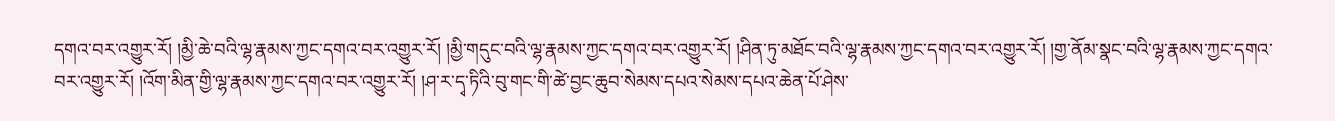དགའ་བར་འགྱུར་རོ། །མྱི་ཆེ་བའི་ལྷ་རྣམས་ཀྱང་དགའ་བར་འགྱུར་རོ། །མྱི་གདུང་བའི་ལྷ་རྣམས་ཀྱང་དགའ་བར་འགྱུར་རོ། །ཤིན་ཏུ་མཐོང་བའི་ལྷ་རྣམས་ཀྱང་དགའ་བར་འགྱུར་རོ། །གྱ་ནོམ་སྣང་བའི་ལྷ་རྣམས་ཀྱང་དགའ་བར་འགྱུར་རོ། །འོག་མིན་གྱི་ལྷ་རྣམས་ཀྱང་དགའ་བར་འགྱུར་རོ། །ཤ་ར་དྭ་ཏིའི་བུ་གང་གི་ཚེ་བྱང་ཆུབ་སེམས་དཔའ་སེམས་དཔའ་ཆེན་པོ་ཤེས་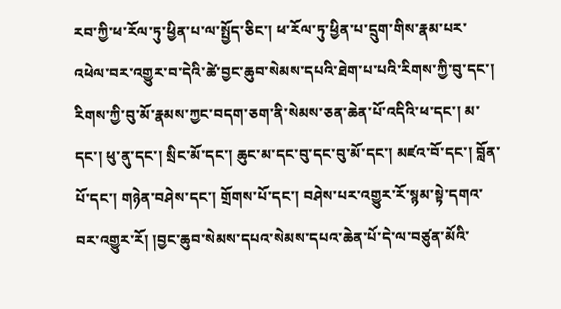རབ་ཀྱི་ཕ་རོལ་ཏུ་ཕྱིན་པ་ལ་སྤྱོད་ཅིང་། ཕ་རོལ་ཏུ་ཕྱིན་པ་དྲུག་གིས་རྣམ་པར་འཕེལ་བར་འགྱུར་བ་དེའི་ཚེ་བྱང་ཆུབ་སེམས་དཔའི་ཐེག་པ་པའི་རིགས་ཀྱི་བུ་དང་། རིགས་ཀྱི་བུ་མོ་རྣམས་ཀྱང་བདག་ཅག་ནི་སེམས་ཅན་ཆེན་པོ་འདིའི་ཕ་དང་། མ་དང་། ཕུ་ནུ་དང་། སྲིང་མོ་དང་། ཆུང་མ་དང་བུ་དང་བུ་མོ་དང་། མཛའ་བོ་དང་། བློན་པོ་དང་། གཉེན་བཤེས་དང་། གྲོགས་པོ་དང་། བཤེས་པར་འགྱུར་རོ་སྙམ་སྟེ་དགའ་བར་འགྱུར་རོ། །བྱང་ཆུབ་སེམས་དཔའ་སེམས་དཔའ་ཆེན་པོ་དེ་ལ་བཙུན་མོའི་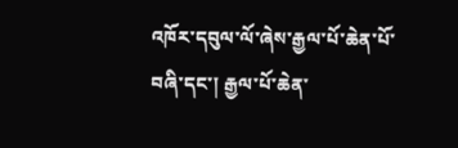འཁོར་དབུལ་ལོ་ཞེས་རྒྱལ་པོ་ཆེན་པོ་བཞི་དང་། རྒྱལ་པོ་ཆེན་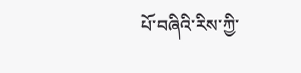པོ་བཞིའི་རིས་ཀྱི་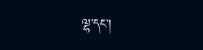ལྷ་དང་།